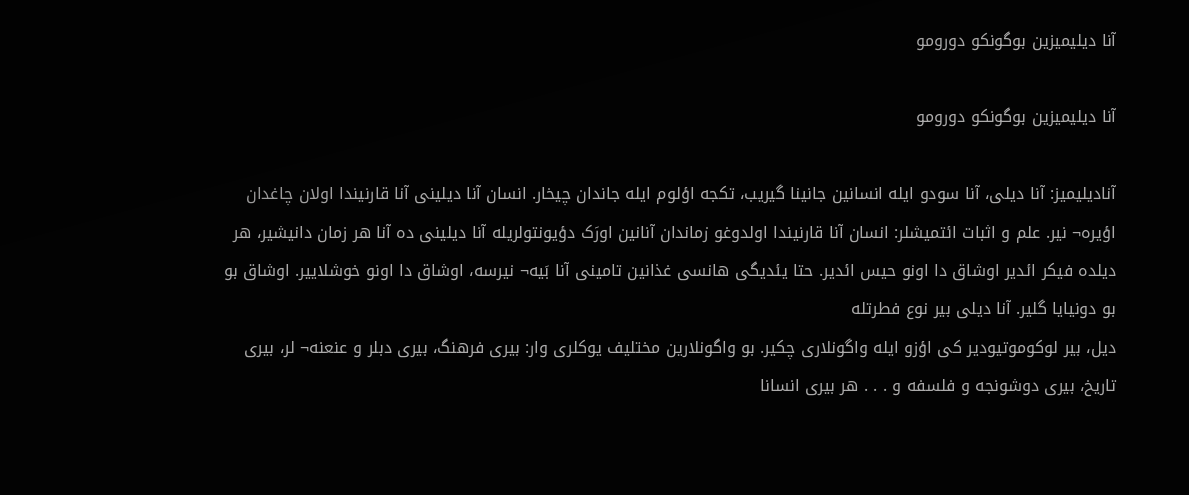آنا دیلیمیزین بوگونکو دورومو

آنا دیلیمیزین بوگونکو دورومو

آنادیلیمیز: آنا دیلی، آنا سودو ایله انسانین جانینا گیریب، تکجه اؤلوم ایله جاندان چیخار. انسان آنا دیلینی آنا قارنیندا اولان چاغدان اؤیره¬ نیر. علم و اثبات ائتمیشلر: انسان آنا قارنیندا اولدوغو زماندان آنانین اورَک دؤیونتولریله آنا دیلینی ده آنا هر زمان دانیشیر، هر دیلده فیکر ائدیر اوشاق دا اونو حیس ائدیر. حتا یئدیگی هانسی غذانین تامینی آنا بَیه¬ نیرسه، اوشاق دا اونو خوشلاییر. اوشاق بو بو دونیایا گلیر. آنا دیلی بیر نوع فطرتله
دیل، بیر لوکوموتیودیر کی اؤزو ایله واگونلاری چکیر. بو واگونلارین مختلیف یوکلری وار: بیری فرهنگ، بیری دبلر و عنعنه¬ لر، بیری تاریخ، بیری دوشونجه و فلسفه و . . . هر بیری انسانا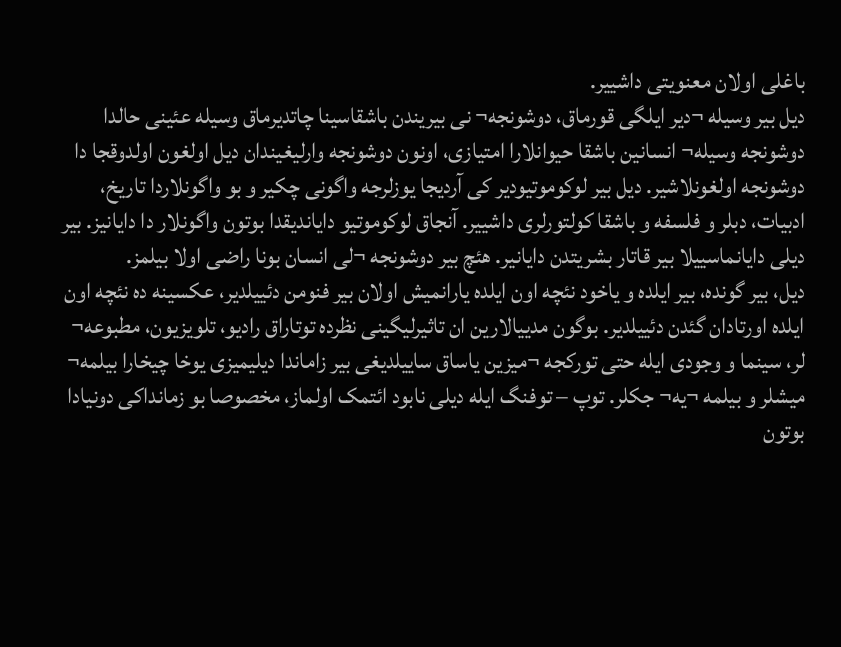باغلی اولان معنویتی داشییر.
دیل بیر وسیله ¬دیر ایلگی قورماق، دوشونجه¬ نی بیریندن باشقاسینا چاتدیرماق وسیله عئینی حالدا دوشونجه وسیله¬ انسانین باشقا حیوانلارا امتیازی، اونون دوشونجه وارلیغیندان دیل اولغون اولدوقجا دا دوشونجه اولغونلاشیر. دیل بیر لوکوموتیودیر کی آردیجا یوزلرجه واگونی چکیر و بو واگونلاردا تاریخ، ادبیات، دبلر و فلسفه و باشقا کولتورلری داشییر. آنجاق لوکوموتیو دایاندیقدا بوتون واگونلار دا دایانیز. بیر دیلی دایانماسییلا بیر قاتار بشریتدن دایانیر. هئچ بیر دوشونجه ¬لی انسان بونا راضی اولا بیلمز.
دیل، بیر گونده، بیر ایلده و یاخود نئچه اون ایلده یارانمیش اولان بیر فنومن دئییلدیر، عکسینه ده نئچه اون ایلده اورتادان گئدن دئییلدیر. بوگون مدییالارین ان تاثیرلیگینی نظرده توتاراق رادیو، تلویزیون، مطبوعه¬ لر، سینما و وجودی ایله حتی تورکجه ¬میزین یاساق ساییلدیغی بیر زاماندا دیلیمیزی یوخا چیخارا بیلمه¬ میشلر و بیلمه ¬یه¬ جکلر. توپ – توفنگ ایله دیلی نابود ائتمک اولماز، مخصوصا بو زمانداکی دونیادا بوتون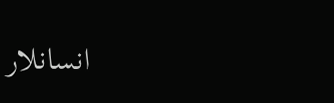انسانلار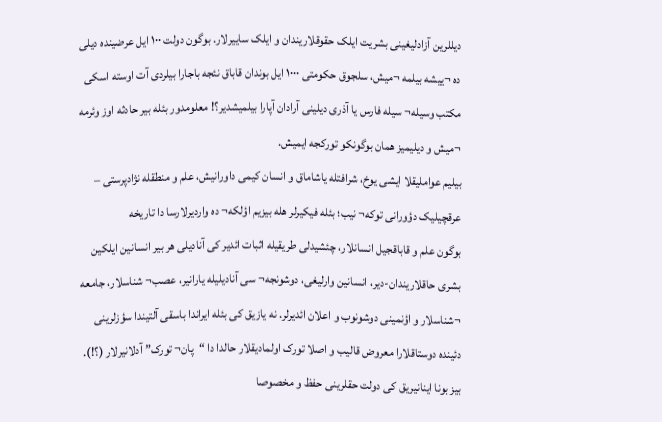دیللرین آزادلیغینی بشریت ایلک حقوقلاریندان و ایلک ساییرلار. بوگون دولت ۱۰۰ ایل عرضینده دیلی ده ¬ییشه بیلمه ¬میش، سلجوق حکومتی ۱۰۰۰ ایل بوندان قاباق نئجه باجارا بیلردی آت اوسته اسکی مکتب وسیله¬ سیله فارس یا آذری دیلینی آرادان آپارا بیلمیشدیر؟! معلومدور بئله بیر حادثه اوز وئرمه ¬میش و دیلیمیز همان بوگونکو تورکجه ایمیش.
بیلیم عواملیقلا ایشی یوخ، شرافتله یاشاماق و انسان کیمی داورانیش، علم و منطقله نژادپرستی – عرقچیلیک دؤورانی توکه¬ نیب؛ بئله فیکیرلر هله بیزیم اؤلکه¬ ده واردیرلارسا دا تاریخه
بوگون علم و قاباقجیل انسانلار، چئشیدلی طریقیله اثبات ائدیر کی آنادیلی هر بیر انسانین ایلکین بشری حاقلاریندان-دیر، انسانین وارلیغی، دوشونجه¬ سی آنادیلیله یارانیر، عصب¬ شناسلار، جامعه ¬شناسلار و اؤنمینی دوشونوب و اعلان ائدیرلر. نه یازیق کی بئله ایراندا باسقی آلتیندا سؤزلرینی دئینده دوستاقلارا معروض قالیب و اصلا تورک اولمادیقلار حالدا دا “پان¬ تورک” آدلانیرلار (؟!).
بیز بونا اینانیریق کی دولت حقلرینی حفظ و مخصوصا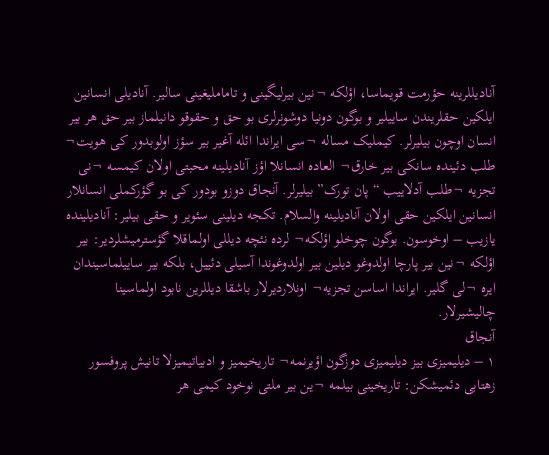آنادیللرینه حؤرمت قویماسا، اؤلکه ¬نین بیرلیگینی و تاماملیغینی سالیر. آنادیلی انسانین ایلکین حقلریندن ساییلیر و بوگون دونیا دوشونرلری بو حق و حقوقو دانیلماز بیر حق هر بیر انسان اوچون بیلیرلر. کیملیک مساله ¬سی ایراندا ائله آغیر بیر سؤز اولوبدور کی هویت¬ طلب دئینده سانکی بیر خارق¬ العاده انسانلا اؤز آنادیلینه محبتی اولان کیمسه ¬نی تجزیه ¬طلب آدلاییب “پان تورک” بیلیرلر. آنجاق دوزو بودور کی بو گؤرکملی انسانلار انسانین ایلکین حقی اولان آنادیلینه والسلام. تکجه دیلینی سئویر و حقی بیلیر: آنادیلینده یازیب – اوخوسون. بوگون چوخلو اؤلکه¬ لرده نئچه دیللی اولماقلا گؤسترمیشلردیر: بیر اؤلکه ¬نین بیر پارچا اولدوغو دیلین بیر اولدوغوندا آسیلی دئییل، بلکه بیر ساییلماسیندان ایره ¬لی گلیر. ایراندا اساسن تجزیه¬ اونلاردیرلار باشقا دیللرین نابود اولماسینا چالیشیرلار.
آنجاق
۱ – دیلیمیزی بیز دیلیمیزی دوزگون اؤیرنمه¬ تاریخیمیز و ادبیاتیمیزلا تانیش پروفسور زهتابی دئمیشکن: تاریخینی بیلمه ¬ین بیر ملتی نوخود کیمی هر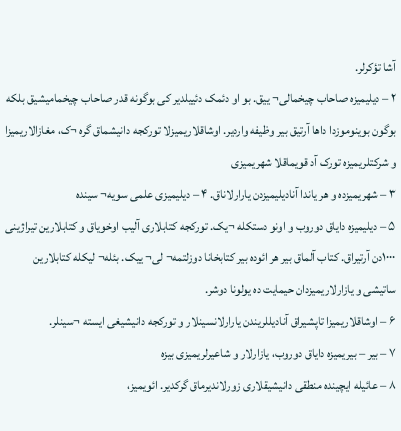آشا تؤکرلر.
۲ – دیلیمیزه صاحاب چیخمالی¬ ییق. بو او دئمک دئییلدیر کی بوگونه قدر صاحاب چیخمامیشیق بلکه بوگون بوینوموزدا داها آرتیق بیر وظیفه واردیر. اوشاقلاریمیزلا تورکجه دانیشماق گره ¬ک، مغازالاریمیزا و شرکتلریمیزه تورک آد قویماقلا شهریمیزی
۳ – شهریمیزده و هر یاندا آنادیلیمیزدن یارارلاناق. ۴ – دیلیمیزی علمی سویه¬ سینده
۵ – دیلیمیزه دایاق دوروب و اونو دستکله ¬یک. تورکجه کتابلاری آلیب اوخویاق و کتابلارین تیراژینی ۱۰۰۰دن آرتیراق. کتاب آلماق بیر هر ائوده بیر کتابخانا دوزلتمه¬ لی¬ ییک. بئله¬ لیکله کتابلارین ساتیشی و یازارلاریمیزدان حیمایت ده یولونا دوشر.
۶ – اوشاقلاریمیزا تاپشیراق آنادیللریندن یارارلانسینلار و تورکجه دانیشیغی ایسته ¬سینلر.
۷ – بیر – بیریمیزه دایاق دوروب، یازارلار و شاعیرلریمیزی بیزه
۸ – عائیله ایچینده منطقی دانیشیقلاری زورلاندیرماق گرکدیر. ائویمیز،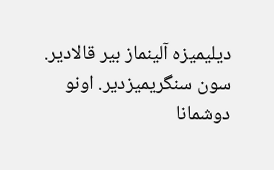دیلیمیزه آلینماز بیر قالادیر. سون سنگریمیزدیر. اونو دوشمانا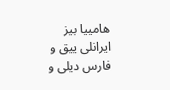هامییا بیز ایرانلی ییق و فارس دیلی و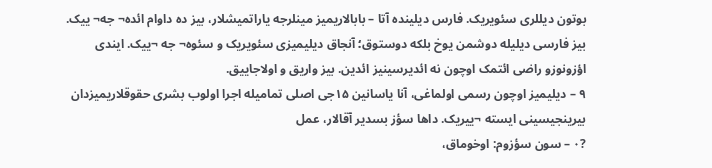بوتون دیللری سئویریک. فارس دیلینده آتا – بابالاریمیز مینلرجه یاراتمیشلار، بیز ده داوام ائده¬ جه¬ ییک. بیز فارسی دیلیله دوشمن یوخ بلکه دوستوق؛ آنجاق دیلیمیزی سئویریک و سئوه¬ جه ¬ییک. ایندی اؤزونوزو راضی ائتمک اوچون نه ائدیرسینیز ائدین. بیز واریق و اولاجاییق.
۹ – دیلیمیز اوچون رسمی اولماغی، آنا یاسانین ۱۵جی اصلی تمامیله اجرا اولوب بشری حقوقلاریمیزدان بیرینجیسینی ایسته ¬ییریک. داها سؤز بسدیر آقالار، عمل
?۰ – سون سؤزوم: اوخوماق،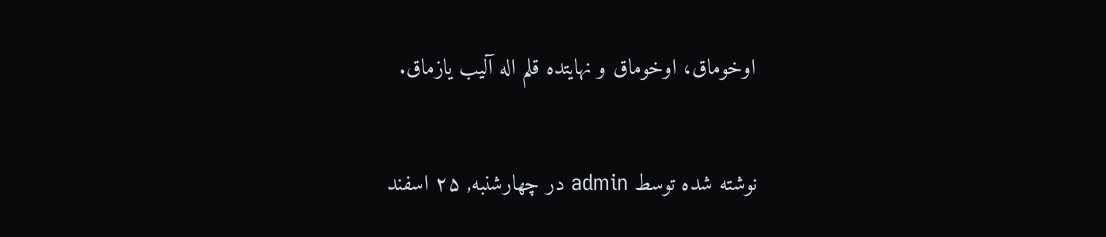اوخوماق، اوخوماق و نهایتده قلم اله آلیب یازماق.

نوشته شده توسط admin در چهارشنبه, ۲۵ اسفند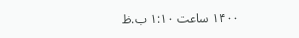۱۴۰۰ ساعت ۱:۱۰ ب.ظ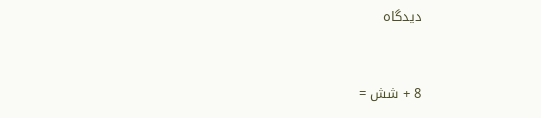دیدگاه


8 + شش =